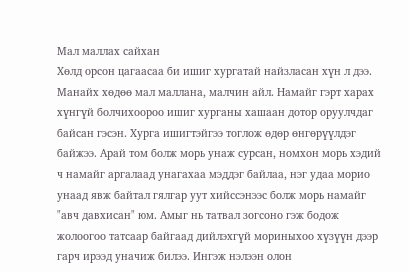Мал маллах сайхан
Хөлд орсон цагаасаа би ишиг хургатай найзласан хүн л дээ. Манайх хөдөө мал маллана, малчин айл. Намайг гэрт харах хүнгүй болчихоороо ишиг хурганы хашаан дотор оруулчдаг байсан гэсэн. Хурга ишигтэйгээ тоглож өдөр өнгөрүүлдэг байжээ. Арай том болж морь унаж сурсан, номхон морь хэдий ч намайг аргалаад унагахаа мэддэг байлаа, нэг удаа морио унаад явж байтал гялгар уут хийссэнээс болж морь намайг "авч давхисан" юм. Амыг нь татвал зогсоно гэж бодож жолоогоо татсаар байгаад дийлэхгүй мориныхоо хүзүүн дээр гарч ирээд уначиж билээ. Ингэж нэлээн олон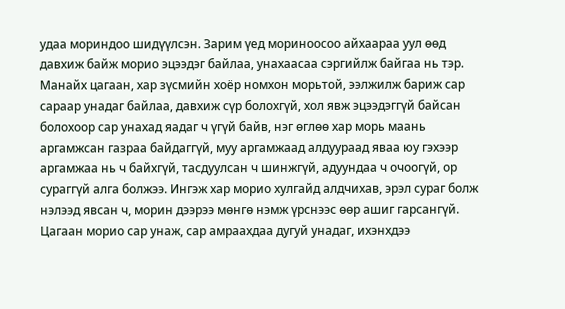удаа мориндоо шидүүлсэн. Зарим үед мориноосоо айхаараа уул өөд давхиж байж морио эцээдэг байлаа, унахаасаа сэргийлж байгаа нь тэр. Манайх цагаан, хар зүсмийн хоёр номхон морьтой, ээлжилж бариж сар сараар унадаг байлаа, давхиж сүр болохгүй, хол явж эцээдэггүй байсан болохоор сар унахад яадаг ч үгүй байв, нэг өглөө хар морь маань аргамжсан газраа байдаггүй, муу аргамжаад алдуураад яваа юу гэхээр аргамжаа нь ч байхгүй, тасдуулсан ч шинжгүй, адуундаа ч очоогүй, ор сураггүй алга болжээ. Ингэж хар морио хулгайд алдчихав, эрэл сураг болж нэлээд явсан ч, морин дээрээ мөнгө нэмж үрснээс өөр ашиг гарсангүй. Цагаан морио сар унаж, сар амраахдаа дугуй унадаг, ихэнхдээ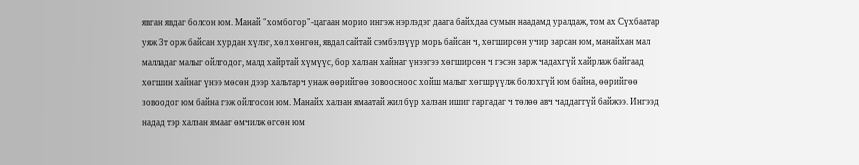явган явдаг болсон юм. Манай "хомбогор"-цагаан морио ингэж нэрлэдэг даага байхдаа сумын наадамд уралдаж, том ах Сүхбаатар уяж 3т орж байсан хурдан хүлэг, хөл хөнгөн, явдал сайтай сэмбэлзүүр морь байсан ч, хөгширсөн учир зарсан юм, манайхан мал малладаг малыг ойлгодог, малд хайртай хүмүүс, бор халзан хайнаг үнээгээ хөгширсөн ч гэсэн зарж чадахгүй хайрлаж байгаад хөгшин хайнаг үнээ мөсөн дээр хальтарч унаж өөрийгөө зовоосноос хойш малыг хөгшрүүлж болохгүй юм байна, өөрийгөө зовоодог юм байна гэж ойлгосон юм. Манайх халзан ямаатай жил бүр халзан ишиг гаргадаг ч төлөө авч чаддаггүй байжээ. Ингээд надад тэр халзан ямааг өмчилж өгсөн юм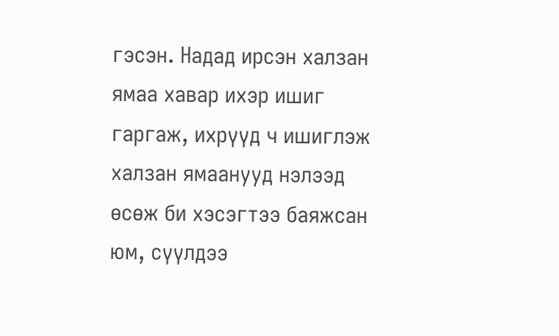гэсэн. Надад ирсэн халзан ямаа хавар ихэр ишиг гаргаж, ихрүүд ч ишиглэж халзан ямаанууд нэлээд өсөж би хэсэгтээ баяжсан юм, сүүлдээ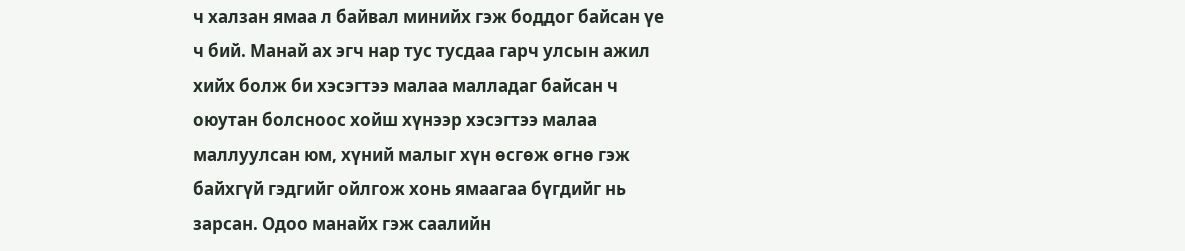ч халзан ямаа л байвал минийх гэж боддог байсан үе ч бий. Манай ах эгч нар тус тусдаа гарч улсын ажил хийх болж би хэсэгтээ малаа малладаг байсан ч оюутан болсноос хойш хүнээр хэсэгтээ малаа маллуулсан юм, хүний малыг хүн өсгөж өгнө гэж байхгүй гэдгийг ойлгож хонь ямаагаа бүгдийг нь зарсан. Одоо манайх гэж саалийн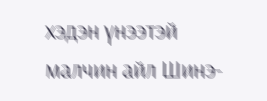хэдэн үнээтэй малчин айл Шинэ-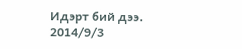Идэрт бий дээ.
2014/9/3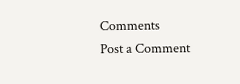Comments
Post a Comment